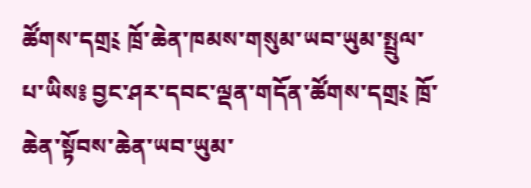ཚོགས་དགྲ༴ ཁྲོ་ཆེན་ཁམས་གསུམ་ཡབ་ཡུམ་སྤྲུལ་པ་ཡིས༔ བྱང་ཤར་དབང་ལྡན་གདོན་ཚོགས་དགྲ༴ ཁྲོ་ཆེན་སྟོབས་ཆེན་ཡབ་ཡུམ་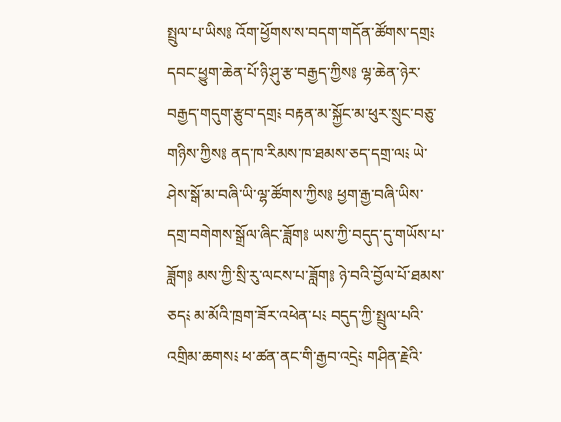སྤྲུལ་པ་ཡིས༔ འོག་ཕྱོགས་ས་བདག་གདོན་ཚོགས་དགྲ༴ དབང་ཕྱུག་ཆེན་པོ་ཉི་ཤུ་རྩ་བརྒྱད་ཀྱིས༔ ལྷ་ཆེན་ཉེར་བརྒྱད་གདུག་རྩུབ་དགྲ༴ བརྟན་མ་སྐྱོང་མ་ཕུར་སྲུང་བཅུ་གཉིས་ཀྱིས༔ ནད་ཁ་རིམས་ཁ་ཐམས་ཅད་དགྲ་ལ༴ ཡེ་ཤེས་སྒོ་མ་བཞི་ཡི་ལྷ་ཚོགས་ཀྱིས༔ ཕྱག་རྒྱ་བཞི་ཡིས་དགྲ་བགེགས་སྒྲོལ་ཞིང་ཟློག༔ ཡས་ཀྱི་བདུད་དུ་གཡོས་པ་ཟློག༔ མས་ཀྱི་སྲི་རུ་ལངས་པ་ཟློག༔ ཉེ་བའི་བྱོལ་པོ་ཐམས་ཅད༴ མ་མོའི་ཁྲག་ཟོར་འཕེན་པ༴ བདུད་ཀྱི་སྤྲུལ་པའི་འགྲིམ་ཆགས༴ ཕ་ཚན་ནང་གི་རྒྱབ་འདྲེ༴ གཤིན་རྗེའི་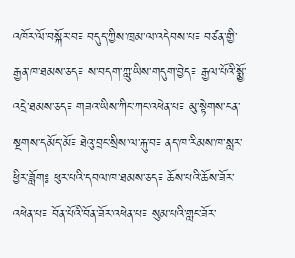འཁོར་ལོ་བསྐོར་བ༴ བདུད་ཀྱིས་ཁྲམ་ལ་འདེབས་པ༴ བཙན་གྱི་རྒྱན་ཁ་ཐམས་ཅད༴ ས་བདག་ཀླུ་ཡིས་གདུག་བྱེད༴ རྒྱལ་པོའི་སྨྱོ་འདྲེ་ཐམས་ཅད༴ གཟའ་ཡིས་ཀིང་ཀང་འཕེན་པ༴ མུ་སྟེགས་ངན་སྔགས་དམོད་མོ༴ ཐེའུ་བྲང་སྲིས་ལ་རྐུ་བ༴ ནད་ཁ་རིམས་ཁ་སླར་ཕྱིར་ཟློག༔ ཕུར་པའི་དབལ་ཁ་ཐམས་ཅད༴ ཆོས་པའི་ཆོས་ཟོར་འཕེན་པ༴ བོན་པོའི་བོན་ཟོར་འཕེན་པ༴ སུམ་པའི་གླང་ཟོར་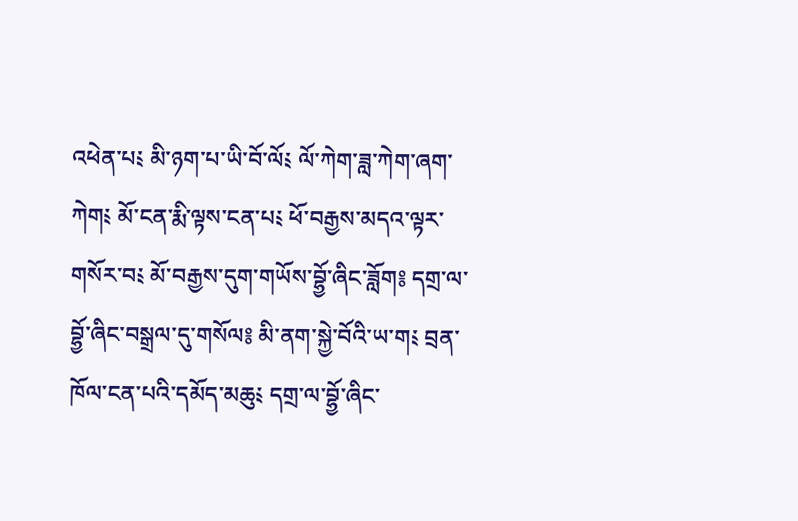འཕེན་པ༴ མི་ཉག་པ་ཡི་བོ་ལོ༴ ལོ་ཀེག་ཟླ་ཀེག་ཞག་ཀེག༴ མོ་ངན་རྨི་ལྟས་ངན་པ༴ ཕོ་བརྒྱས་མདའ་ལྟར་གསོར་བ༴ མོ་བརྒྱས་དུག་གཡོས་བྷྱོ་ཞིང་ཟློག༔ དགྲ་ལ་བྷྱོ་ཞིང་བསྒྲལ་དུ་གསོལ༔ མི་ནག་སྐྱེ་བོའི་ཡ་ག༴ བྲན་ཁོལ་ངན་པའི་དམོད་མཆུ༴ དགྲ་ལ་བྷྱོ་ཞིང་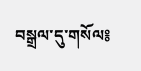བསྒྲལ་དུ་གསོལ༔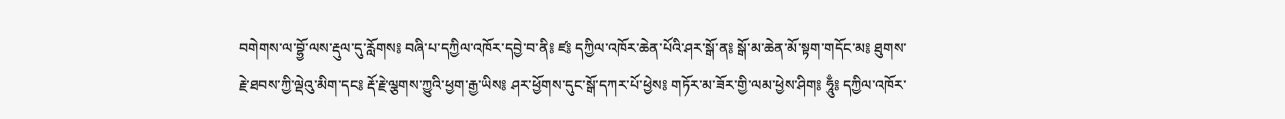བགེགས་ལ་བྷྱོ་ལས་རྡུལ་དུ་རློགས༔ བཞི་པ་དཀྱིལ་འཁོར་དབྱེ་བ་ནི༔ ཛ༔ དཀྱིལ་འཁོར་ཆེན་པོའི་ཤར་སྒོ་ན༔ སྒོ་མ་ཆེན་མོ་སྟག་གདོང་མ༔ ཐུགས་རྗེ་ཐབས་ཀྱི་ལྡེའུ་མིག་དང༔ རྡོ་རྗེ་ལྕགས་ཀྱུའི་ཕྱག་རྒྱ་ཡིས༔ ཤར་ཕྱོགས་དུང་སྒོ་དཀར་པོ་ཕྱེས༔ གཏོར་མ་ཟོར་གྱི་ལམ་ཕྱེས་ཤིག༔ ཧཱུྃ༔ དཀྱིལ་འཁོར་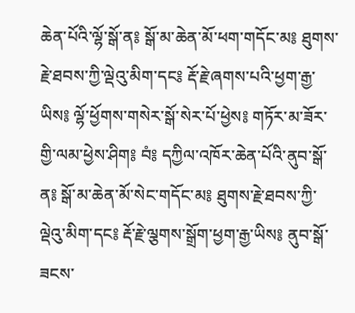ཆེན་པོའི་ལྷོ་སྒོ་ན༔ སྒོ་མ་ཆེན་མོ་ཕག་གདོང་མ༔ ཐུགས་རྗེ་ཐབས་ཀྱི་ལྡེའུ་མིག་དང༔ རྡོ་རྗེ་ཞགས་པའི་ཕྱག་རྒྱ་ཡིས༔ ལྷོ་ཕྱོགས་གསེར་སྒོ་སེར་པོ་ཕྱེས༔ གཏོར་མ་ཟོར་གྱི་ལམ་ཕྱེས་ཤིག༔ བཾ༔ དཀྱིལ་འཁོར་ཆེན་པོའི་ནུབ་སྒོ་ན༔ སྒོ་མ་ཆེན་མོ་སེང་གདོང་མ༔ ཐུགས་རྗེ་ཐབས་ཀྱི་ལྡེའུ་མིག་དང༔ རྡོ་རྗེ་ལྕགས་སྒྲོག་ཕྱག་རྒྱ་ཡིས༔ ནུབ་སྒོ་ཟངས་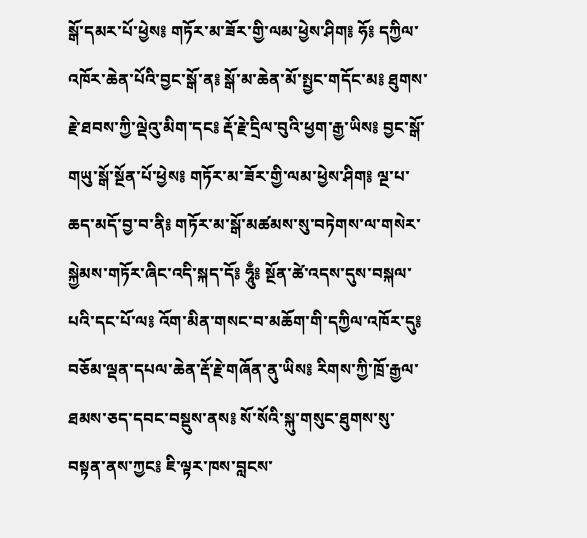སྒོ་དམར་པོ་ཕྱེས༔ གཏོར་མ་ཟོར་གྱི་ལམ་ཕྱེས་ཤིག༔ ཧོ༔ དཀྱིལ་འཁོར་ཆེན་པོའི་བྱང་སྒོ་ན༔ སྒོ་མ་ཆེན་མོ་སྤྱང་གདོང་མ༔ ཐུགས་རྗེ་ཐབས་ཀྱི་ལྡེའུ་མིག་དང༔ རྡོ་རྗེ་དྲིལ་བུའི་ཕྱག་རྒྱ་ཡིས༔ བྱང་སྒོ་གཡུ་སྒོ་སྔོན་པོ་ཕྱེས༔ གཏོར་མ་ཟོར་གྱི་ལམ་ཕྱེས་ཤིག༔ ལྔ་པ་ཆད་མདོ་བྱ་བ་ནི༔ གཏོར་མ་སྒོ་མཚམས་སུ་བཏེགས་ལ་གསེར་སྐྱེམས་གཏོར་ཞིང་འདི་སྐད་དོ༔ ཧཱུྃ༔ སྔོན་ཚེ་འདས་དུས་བསྐལ་པའི་དང་པོ་ལ༔ འོག་མིན་གསང་བ་མཆོག་གི་དཀྱིལ་འཁོར་དུ༔ བཅོམ་ལྡན་དཔལ་ཆེན་རྡོ་རྗེ་གཞོན་ནུ་ཡིས༔ རིགས་ཀྱི་ཁྲོ་རྒྱལ་ཐམས་ཅད་དབང་བསྡུས་ནས༔ སོ་སོའི་སྐུ་གསུང་ཐུགས་སུ་བསྟན་ནས་ཀྱང༔ ཇི་ལྟར་ཁས་བླངས་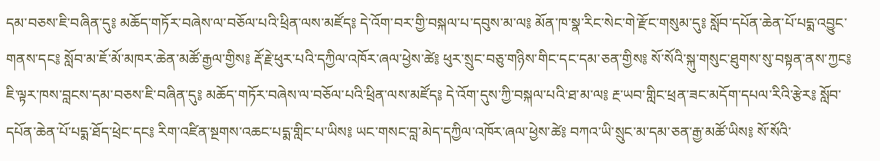དམ་བཅས་ཇི་བཞིན་དུ༔ མཆོད་གཏོར་བཞེས་ལ་བཅོལ་པའི་ཕྲིན་ལས་མཛོད༔ དེ་འོག་བར་གྱི་བསྐལ་པ་དབུས་མ་ལ༔ མོན་ཁ་སྣ་རིང་སེང་གེ་རྫོང་གསུམ་དུ༔ སློབ་དཔོན་ཆེན་པོ་པདྨ་འབྱུང་གནས་དང༔ སློབ་མ་ཇོ་མོ་མཁར་ཆེན་མཚོ་རྒྱལ་གྱིས༔ རྡོ་རྗེ་ཕུར་པའི་དཀྱིལ་འཁོར་ཞལ་ཕྱེས་ཚེ༔ ཕུར་སྲུང་བཅུ་གཉིས་གིང་དང་དམ་ཅན་གྱིས༔ སོ་སོའི་སྐུ་གསུང་ཐུགས་སུ་བསྟན་ནས་ཀྱང༔ ཇི་ལྟར་ཁས་བླངས་དམ་བཅས་ཇི་བཞིན་དུ༔ མཆོད་གཏོར་བཞེས་ལ་བཅོལ་པའི་ཕྲིན་ལས་མཛོད༔ དེ་འོག་དུས་ཀྱི་བསྐལ་པའི་ཐ་མ་ལ༔ རྔ་ཡབ་གླིང་ཕྲན་ཟང་མདོག་དཔལ་རིའི་རྩེར༔ སློབ་དཔོན་ཆེན་པོ་པདྨ་ཐོད་ཕྲེང་དང༔ རིག་འཛིན་སྔགས་འཆང་པདྨ་གླིང་པ་ཡིས༔ ཡང་གསང་བླ་མེད་དཀྱིལ་འཁོར་ཞལ་ཕྱེས་ཚེ༔ བཀའ་ཡི་སྲུང་མ་དམ་ཅན་རྒྱ་མཚོ་ཡིས༔ སོ་སོའི་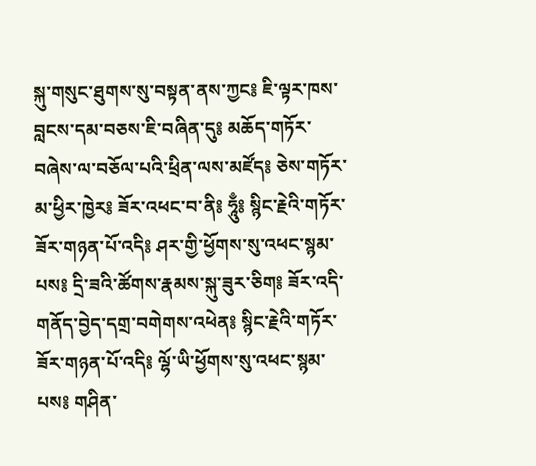སྐུ་གསུང་ཐུགས་སུ་བསྟན་ནས་ཀྱང༔ ཇི་ལྟར་ཁས་བླངས་དམ་བཅས་ཇི་བཞིན་དུ༔ མཆོད་གཏོར་བཞེས་ལ་བཅོལ་པའི་ཕྲིན་ལས་མཛོད༔ ཅེས་གཏོར་མ་ཕྱིར་ཁྱེར༔ ཟོར་འཕང་བ་ནི༔ ཧཱུྃ༔ སྙིང་རྗེའི་གཏོར་ཟོར་གཉན་པོ་འདི༔ ཤར་གྱི་ཕྱོགས་སུ་འཕང་སྙམ་པས༔ དྲི་ཟའི་ཚོགས་རྣམས་སྐུ་ཟུར་ཅིག༔ ཟོར་འདི་གནོད་བྱེད་དགྲ་བགེགས་འཕེན༔ སྙིང་རྗེའི་གཏོར་ཟོར་གཉན་པོ་འདི༔ ལྷོ་ཡི་ཕྱོགས་སུ་འཕང་སྙམ་པས༔ གཤིན་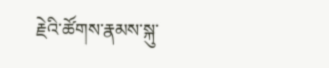རྗེའི་ཚོགས་རྣམས་སྐུ་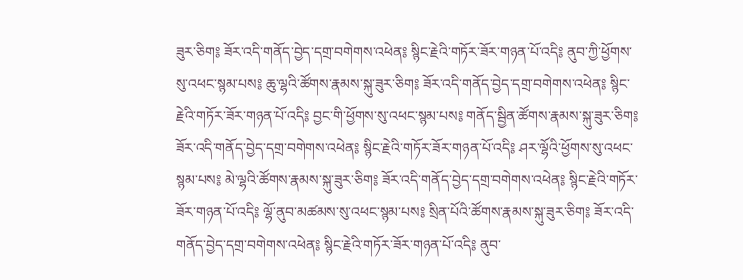ཟུར་ཅིག༔ ཟོར་འདི་གནོད་བྱེད་དགྲ་བགེགས་འཕེན༔ སྙིང་རྗེའི་གཏོར་ཟོར་གཉན་པོ་འདི༔ ནུབ་ཀྱི་ཕྱོགས་སུ་འཕང་སྙམ་པས༔ ཆུ་ལྷའི་ཚོགས་རྣམས་སྐུ་ཟུར་ཅིག༔ ཟོར་འདི་གནོད་བྱེད་དགྲ་བགེགས་འཕེན༔ སྙིང་རྗེའི་གཏོར་ཟོར་གཉན་པོ་འདི༔ བྱང་གི་ཕྱོགས་སུ་འཕང་སྙམ་པས༔ གནོད་སྦྱིན་ཚོགས་རྣམས་སྐུ་ཟུར་ཅིག༔ ཟོར་འདི་གནོད་བྱེད་དགྲ་བགེགས་འཕེན༔ སྙིང་རྗེའི་གཏོར་ཟོར་གཉན་པོ་འདི༔ ཤར་ལྷོའི་ཕྱོགས་སུ་འཕང་སྙམ་པས༔ མེ་ལྷའི་ཚོགས་རྣམས་སྐུ་ཟུར་ཅིག༔ ཟོར་འདི་གནོད་བྱེད་དགྲ་བགེགས་འཕེན༔ སྙིང་རྗེའི་གཏོར་ཟོར་གཉན་པོ་འདི༔ ལྷོ་ནུབ་མཚམས་སུ་འཕང་སྙམ་པས༔ སྲིན་པོའི་ཚོགས་རྣམས་སྐུ་ཟུར་ཅིག༔ ཟོར་འདི་གནོད་བྱེད་དགྲ་བགེགས་འཕེན༔ སྙིང་རྗེའི་གཏོར་ཟོར་གཉན་པོ་འདི༔ ནུབ་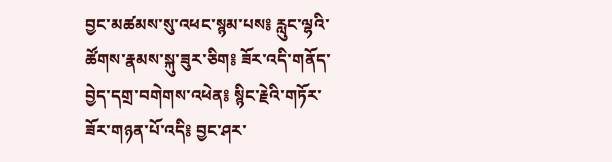བྱང་མཚམས་སུ་འཕང་སྙམ་པས༔ རླུང་ལྷའི་ཚོགས་རྣམས་སྐུ་ཟུར་ཅིག༔ ཟོར་འདི་གནོད་བྱེད་དགྲ་བགེགས་འཕེན༔ སྙིང་རྗེའི་གཏོར་ཟོར་གཉན་པོ་འདི༔ བྱང་ཤར་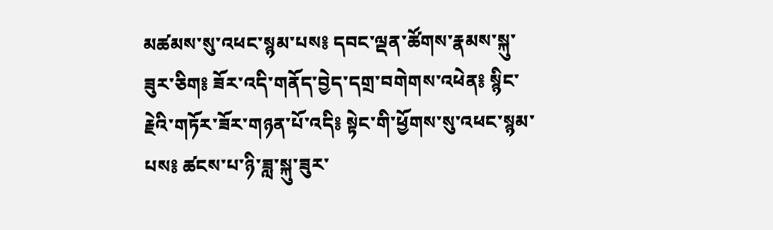མཚམས་སུ་འཕང་སྙམ་པས༔ དབང་ལྡན་ཚོགས་རྣམས་སྐུ་ཟུར་ཅིག༔ ཟོར་འདི་གནོད་བྱེད་དགྲ་བགེགས་འཕེན༔ སྙིང་རྗེའི་གཏོར་ཟོར་གཉན་པོ་འདི༔ སྟེང་གི་ཕྱོགས་སུ་འཕང་སྙམ་པས༔ ཚངས་པ་ཉི་ཟླ་སྐུ་ཟུར་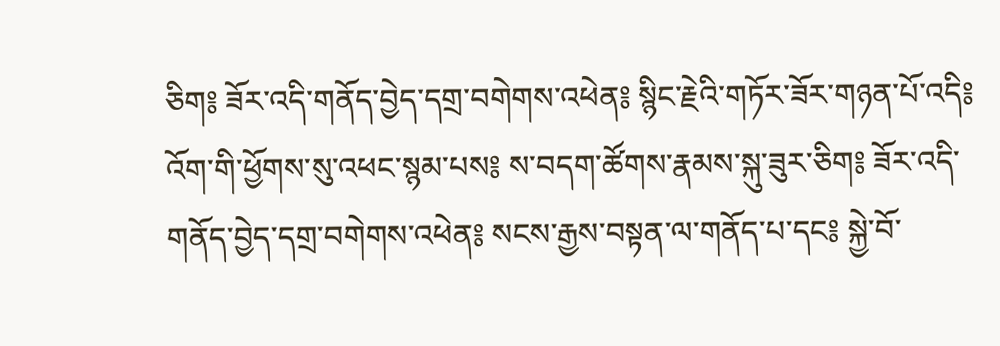ཅིག༔ ཟོར་འདི་གནོད་བྱེད་དགྲ་བགེགས་འཕེན༔ སྙིང་རྗེའི་གཏོར་ཟོར་གཉན་པོ་འདི༔ འོག་གི་ཕྱོགས་སུ་འཕང་སྙམ་པས༔ ས་བདག་ཚོགས་རྣམས་སྐུ་ཟུར་ཅིག༔ ཟོར་འདི་གནོད་བྱེད་དགྲ་བགེགས་འཕེན༔ སངས་རྒྱས་བསྟན་ལ་གནོད་པ་དང༔ སྐྱེ་བོ་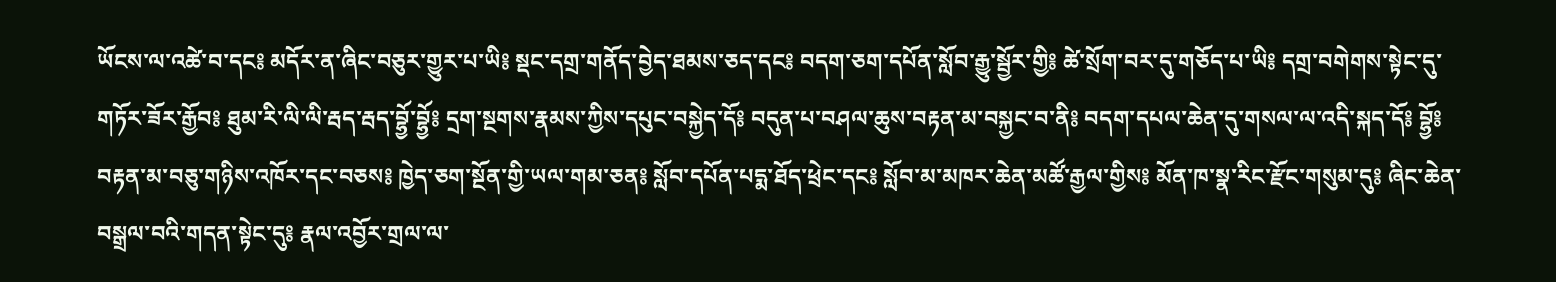ཡོངས་ལ་འཚེ་བ་དང༔ མདོར་ན་ཞིང་བཅུར་གྱུར་པ་ཡི༔ སྡང་དགྲ་གནོད་བྱེད་ཐམས་ཅད་དང༔ བདག་ཅག་དཔོན་སློབ་རྒྱུ་སྦྱོར་གྱི༔ ཚེ་སྲོག་བར་དུ་གཅོད་པ་ཡི༔ དགྲ་བགེགས་སྟེང་དུ་གཏོར་ཟོར་རྒྱོབ༔ ཐུམ་རི་ལི་ལི་རྦད་རྦད་བྷྱོ་བྷྱོ༔ དྲག་སྔགས་རྣམས་ཀྱིས་དཔུང་བསྐྱེད་དོ༔ བདུན་པ་བཤལ་ཆུས་བརྟན་མ་བསྐྱང་བ་ནི༔ བདག་དཔལ་ཆེན་དུ་གསལ་ལ་འདི་སྐད་དོ༔ བྷྱོ༔ བརྟན་མ་བཅུ་གཉིས་འཁོར་དང་བཅས༔ ཁྱེད་ཅག་སྔོན་གྱི་ཡལ་གམ་ཅན༔ སློབ་དཔོན་པདྨ་ཐོད་ཕྲེང་དང༔ སློབ་མ་མཁར་ཆེན་མཚོ་རྒྱལ་གྱིས༔ མོན་ཁ་སྣ་རིང་རྫོང་གསུམ་དུ༔ ཞིང་ཆེན་བསྒྲལ་བའི་གདན་སྟེང་དུ༔ རྣལ་འབྱོར་གྲལ་ལ་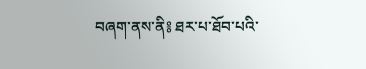བཞག་ནས་ནི༔ ཐར་པ་ཐོབ་པའི་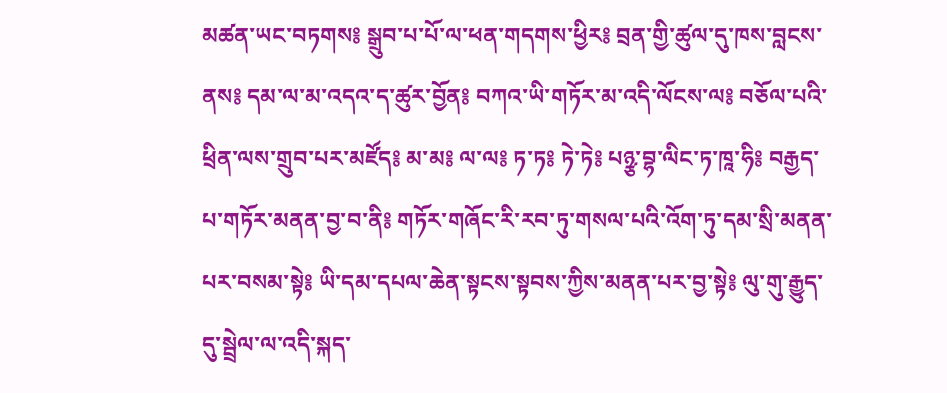མཚན་ཡང་བཏགས༔ སྒྲུབ་པ་པོ་ལ་ཕན་གདགས་ཕྱིར༔ བྲན་གྱི་ཚུལ་དུ་ཁས་བླངས་ནས༔ དམ་ལ་མ་འདའ་ད་ཚུར་བྱོན༔ བཀའ་ཡི་གཏོར་མ་འདི་ལོངས་ལ༔ བཅོལ་པའི་ཕྲིན་ལས་གྲུབ་པར་མཛོད༔ མ་མ༔ ལ་ལ༔ ཏ་ཏ༔ ཏེ་ཏེ༔ པཉྩ་བྷ་ལིང་ཏ་ཁཱ་ཧི༔ བརྒྱད་པ་གཏོར་མནན་བྱ་བ་ནི༔ གཏོར་གཞོང་རི་རབ་ཏུ་གསལ་པའི་འོག་ཏུ་དམ་སྲི་མནན་པར་བསམ་སྟེ༔ ཡི་དམ་དཔལ་ཆེན་སྟངས་སྟབས་ཀྱིས་མནན་པར་བྱ་སྟེ༔ ལུ་གུ་རྒྱུད་དུ་སྦྲེལ་ལ་འདི་སྐད་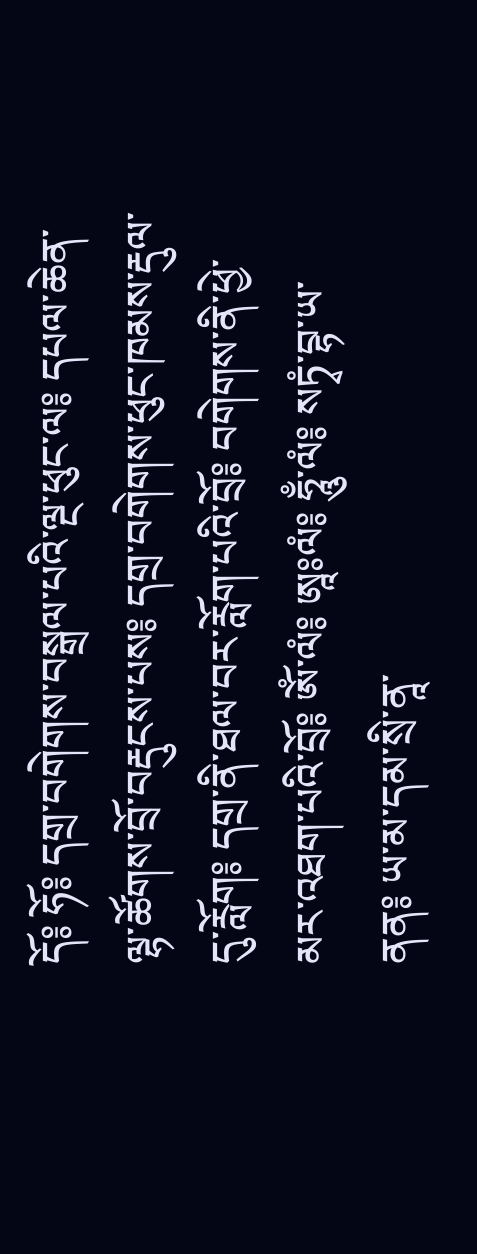དོ༔ ཧོ༔ དགྲ་བགེགས་བསྒྲལ་པའི་ལྔ་ཕུང་ལ༔ དཔལ་ཆེན་ལྷ་ཚོགས་བྲོ་བརྡུངས་པས༔ དགྲ་བགེགས་ཕུང་ཁམས་རྡུལ་དུ་རློག༔ དགྲ་ནི་ཐལ་བར་རློག་པའི་བྲོ༔ བགེགས་ནི་ཕྱེ་མར་འཐག་པའི་བྲོ༔ ཨོཾ་ལཾ༔ ཨཱཿལཾ༔ ཧཱུྃ་ལཾ༔ སཏྭཾ་བྷ་ཡ་ནན༔ ཡ་མ་དམ་སྲི་ནཱ་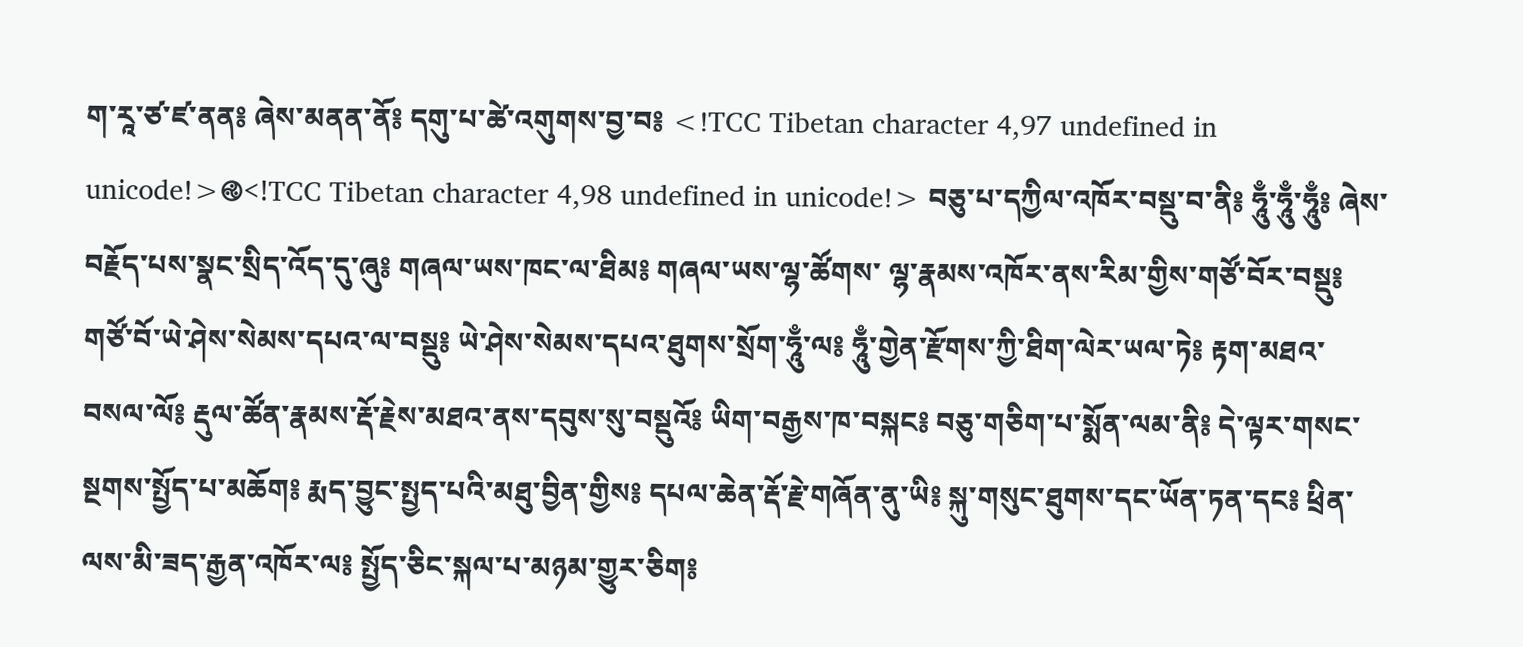ག་རཱ་ཙ་ཛ་ནན༔ ཞེས་མནན་ནོ༔ དགུ་པ་ཚེ་འགུགས་བྱ་བ༔ <!TCC Tibetan character 4,97 undefined in unicode!>࿋<!TCC Tibetan character 4,98 undefined in unicode!> བཅུ་པ་དཀྱིལ་འཁོར་བསྡུ་བ་ནི༔ ཧཱུྃ་ཧཱུྃ་ཧཱུྃ༔ ཞེས་བརྗོད་པས་སྣང་སྲིད་འོད་དུ་ཞུ༔ གཞལ་ཡས་ཁང་ལ་ཐིམ༔ གཞལ་ཡས་ལྷ་ཚོགས་ ལྷ་རྣམས་འཁོར་ནས་རིམ་གྱིས་གཙོ་བོར་བསྡུ༔ གཙོ་བོ་ཡེ་ཤེས་སེམས་དཔའ་ལ་བསྡུ༔ ཡེ་ཤེས་སེམས་དཔའ་ཐུགས་སྲོག་ཧཱུྃ་ལ༔ ཧཱུྃ་གྱེན་རྫོགས་ཀྱི་ཐིག་ལེར་ཡལ་ཏེ༔ རྟག་མཐའ་བསལ་ལོ༔ རྡུལ་ཚོན་རྣམས་རྡོ་རྗེས་མཐའ་ནས་དབུས་སུ་བསྡུའོ༔ ཡིག་བརྒྱས་ཁ་བསྐང༔ བཅུ་གཅིག་པ་སྨོན་ལམ་ནི༔ དེ་ལྟར་གསང་སྔགས་སྤྱོད་པ་མཆོག༔ རྨད་བྱུང་སྤྱད་པའི་མཐུ་བྱིན་གྱིས༔ དཔལ་ཆེན་རྡོ་རྗེ་གཞོན་ནུ་ཡི༔ སྐུ་གསུང་ཐུགས་དང་ཡོན་ཏན་དང༔ ཕྲིན་ལས་མི་ཟད་རྒྱན་འཁོར་ལ༔ སྤྱོད་ཅིང་སྐལ་པ་མཉམ་གྱུར་ཅིག༔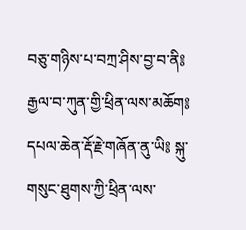བཅུ་གཉིས་པ་བཀྲ་ཤིས་བྱ་བ་ནི༔ རྒྱལ་བ་ཀུན་གྱི་ཕྲིན་ལས་མཆོག༔ དཔལ་ཆེན་རྡོ་རྗེ་གཞོན་ནུ་ཡི༔ སྐུ་གསུང་ཐུགས་ཀྱི་ཕྲིན་ལས་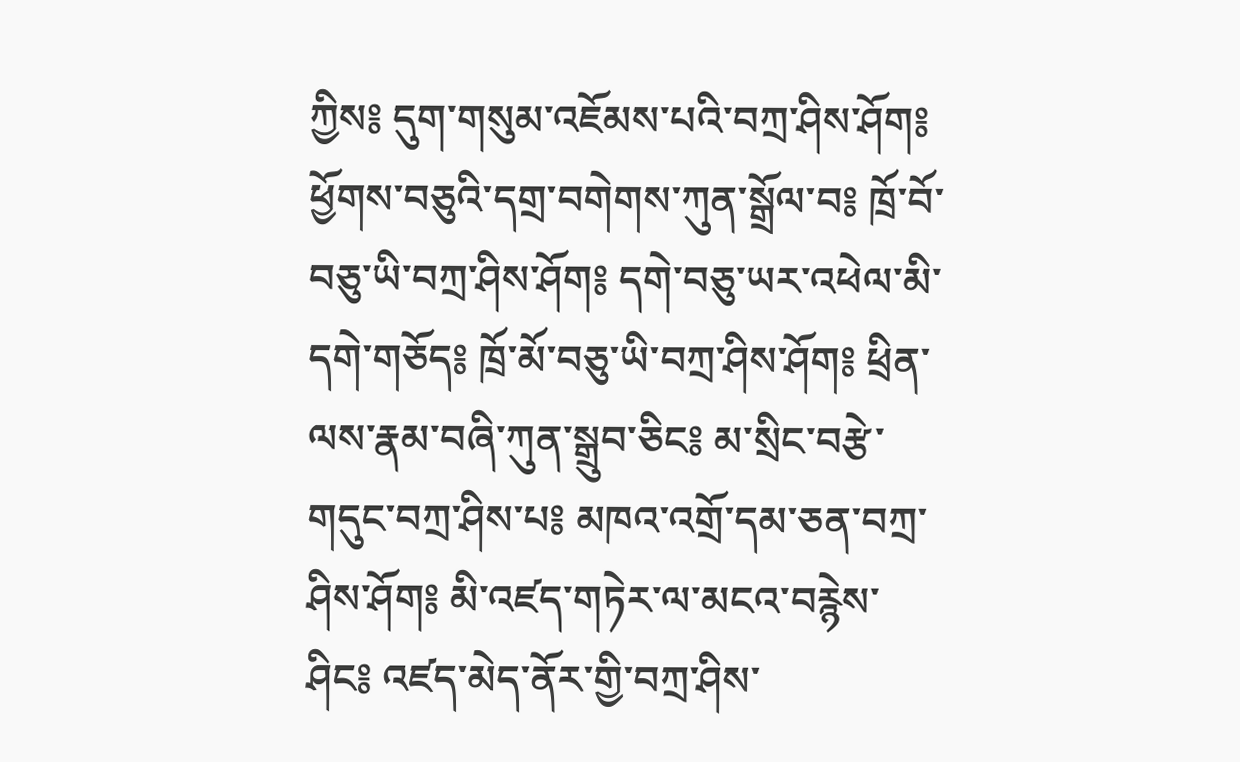ཀྱིས༔ དུག་གསུམ་འཇོམས་པའི་བཀྲ་ཤིས་ཤོག༔ ཕྱོགས་བཅུའི་དགྲ་བགེགས་ཀུན་སྒྲོལ་བ༔ ཁྲོ་བོ་བཅུ་ཡི་བཀྲ་ཤིས་ཤོག༔ དགེ་བཅུ་ཡར་འཕེལ་མི་དགེ་གཅོད༔ ཁྲོ་མོ་བཅུ་ཡི་བཀྲ་ཤིས་ཤོག༔ ཕྲིན་ལས་རྣམ་བཞི་ཀུན་སྒྲུབ་ཅིང༔ མ་སྲིང་བརྩེ་གདུང་བཀྲ་ཤིས་པ༔ མཁའ་འགྲོ་དམ་ཅན་བཀྲ་ཤིས་ཤོག༔ མི་འཛད་གཏེར་ལ་མངའ་བརྙེས་ཤིང༔ འཛད་མེད་ནོར་གྱི་བཀྲ་ཤིས་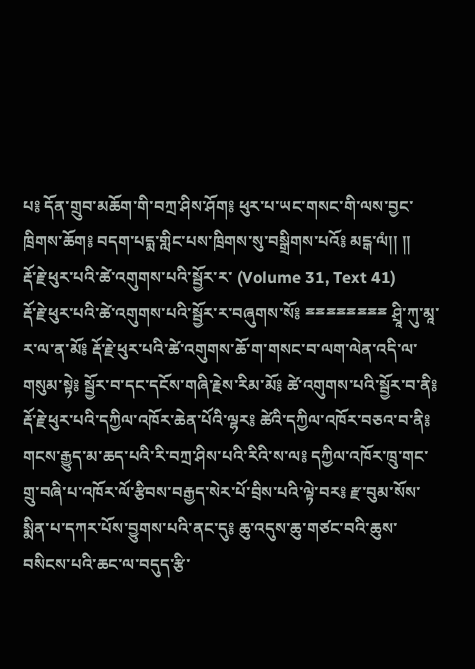པ༔ དོན་གྲུབ་མཆོག་གི་བཀྲ་ཤིས་ཤོག༔ ཕུར་པ་ཡང་གསང་གི་ལས་བྱང་ཁྲིགས་ཆོག༔ བདག་པདྨ་གླིང་པས་ཁྲིགས་སུ་བསྒྲིགས་པའོ༔ མངྒ་ལཾ།། །།
རྡོ་རྗེ་ཕུར་པའི་ཚེ་འགུགས་པའི་སྦྱོར་ར་ (Volume 31, Text 41)
རྡོ་རྗེ་ཕུར་པའི་ཚེ་འགུགས་པའི་སྦྱོར་ར་བཞུགས་སོ༔ ྈྈྈྈྈྈྈྈ ཤྲཱི་ཀུ་མཱ་ར་ལ་ན་མོ༔ རྡོ་རྗེ་ཕུར་པའི་ཚེ་འགུགས་ཆོ་ག་གསང་བ་ལག་ལེན་འདི་ལ་གསུམ་སྟེ༔ སྦྱོར་བ་དང་དངོས་གཞི་རྗེས་རིམ་མོ༔ ཚེ་འགུགས་པའི་སྦྱོར་བ་ནི༔ རྡོ་རྗེ་ཕུར་པའི་དཀྱིལ་འཁོར་ཆེན་པོའི་ལྷར༔ ཚེའི་དཀྱིལ་འཁོར་བཅའ་བ་ནི༔ གངས་རྒྱུད་མ་ཆད་པའི་རི་བཀྲ་ཤིས་པའི་རིའི་ས་ལ༔ དཀྱིལ་འཁོར་ཁྲུ་གང་གྲུ་བཞི་པ་འཁོར་ལོ་རྩིབས་བརྒྱད་སེར་པོ་བྲིས་པའི་ལྟེ་བར༔ རྫ་བུམ་སོས་སྨིན་པ་དཀར་པོས་བྱུགས་པའི་ནང་དུ༔ ཆུ་འདུས་ཆུ་གཙང་བའི་ཆུས་བསིངས་པའི་ཆང་ལ་བདུད་རྩི་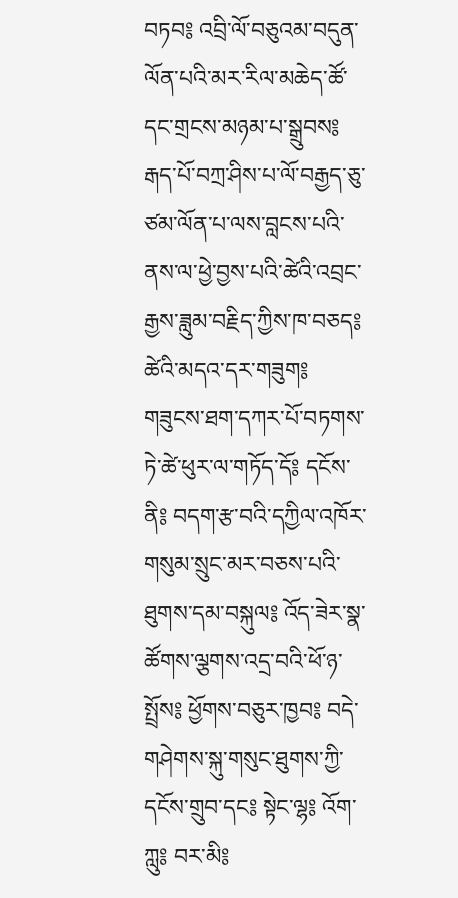བཏབ༔ འབྲི་ལོ་བཅུའམ་བདུན་ལོན་པའི་མར་རིལ་མཆེད་ཚོ་དང་གྲངས་མཉམ་པ་སྒྲུབས༔ རྒད་པོ་བཀྲ་ཤིས་པ་ལོ་བརྒྱད་ཅུ་ཙམ་ལོན་པ་ལས་བླངས་པའི་ནས་ལ་ཕྱེ་བྱས་པའི་ཚེའི་འབྲང་རྒྱས་ཟླུམ་བརྗིད་ཀྱིས་ཁ་བཅད༔ ཚེའི་མདའ་དར་གཟུག༔ གཟུངས་ཐག་དཀར་པོ་བཏགས་ཏེ་ཚེ་ཕུར་ལ་གཏོད་དོ༔ དངོས་ནི༔ བདག་རྩ་བའི་དཀྱིལ་འཁོར་གསུམ་སྲུང་མར་བཅས་པའི་ཐུགས་དམ་བསྐུལ༔ འོད་ཟེར་སྣ་ཚོགས་ལྕགས་འདྲ་བའི་ཕོ་ཉ་སྤྲོས༔ ཕྱོགས་བཅུར་ཁྱབ༔ བདེ་གཤེགས་སྐུ་གསུང་ཐུགས་ཀྱི་དངོས་གྲུབ་དང༔ སྟེང་ལྷ༔ འོག་ཀླུ༔ བར་མི༔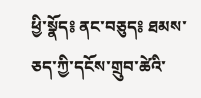ཕྱི་སྣོད༔ ནང་བཅུད༔ ཐམས་ཅད་ཀྱི་དངོས་གྲུབ་ཚེའི་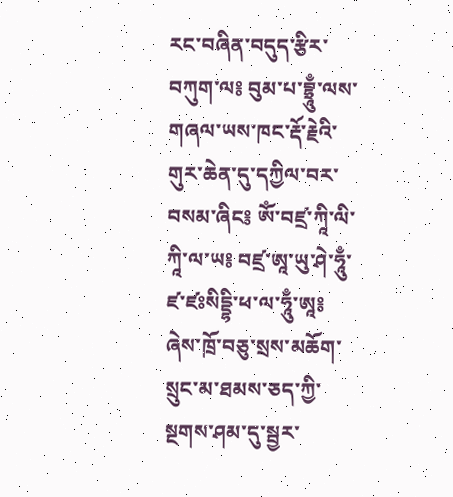རང་བཞིན་བདུད་རྩིར་བཀུག་ལ༔ བུམ་པ་བྷྲཱུྃ་ལས་གཞལ་ཡས་ཁང་རྡོ་རྗེའི་གུར་ཆེན་དུ་དཀྱིལ་བར་བསམ་ཞིང༔ ཨོཾ་བཛྲ་ཀཱི་ལི་ཀཱི་ལ་ཡ༔ བཛྲ་ཨཱ་ཡུ་ཤེ་ཧཱུྃ་ཛ་ཛཿསིདྡྷི་ཕ་ལ་ཧཱུྃ་ཨཱ༔ ཞེས་ཁྲོ་བཅུ་སྲས་མཆོག་སྲུང་མ་ཐམས་ཅད་ཀྱི་སྔགས་ཤམ་དུ་སྦྱར་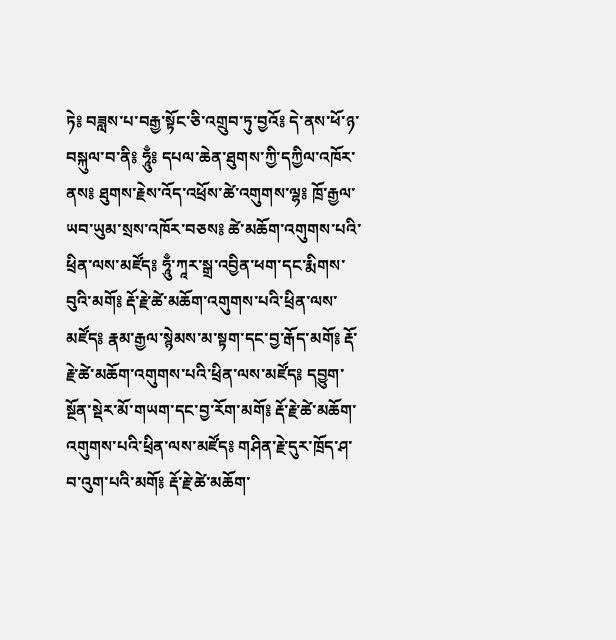ཏེ༔ བཟླས་པ་བརྒྱ་སྟོང་ཅི་འགྲུབ་ཏུ་བྱའོ༔ དེ་ནས་ཕོ་ཉ་བསྐུལ་བ་ནི༔ ཧཱུྃ༔ དཔལ་ཆེན་ཐུགས་ཀྱི་དཀྱིལ་འཁོར་ནས༔ ཐུགས་རྗེས་འོད་འཕྲོས་ཚེ་འགུགས་ལྷ༔ ཁྲོ་རྒྱལ་ཡབ་ཡུམ་སྲས་འཁོར་བཅས༔ ཚེ་མཆོག་འགུགས་པའི་ཕྲིན་ལས་མཛོད༔ ཧཱུྃ་ཀཱར་སྒྲ་འབྱིན་ཕག་དང་རྨིགས་བུའི་མགོ༔ རྡོ་རྗེ་ཚེ་མཆོག་འགུགས་པའི་ཕྲིན་ལས་མཛོད༔ རྣམ་རྒྱལ་སྙེམས་མ་སྟག་དང་བྱ་རྒོད་མགོ༔ རྡོ་རྗེ་ཚེ་མཆོག་འགུགས་པའི་ཕྲིན་ལས་མཛོད༔ དབྱུག་སྔོན་སྡེར་མོ་གཡག་དང་བྱ་རོག་མགོ༔ རྡོ་རྗེ་ཚེ་མཆོག་འགུགས་པའི་ཕྲིན་ལས་མཛོད༔ གཤིན་རྗེ་དུར་ཁྲོད་ཤ་བ་འུག་པའི་མགོ༔ རྡོ་རྗེ་ཚེ་མཆོག་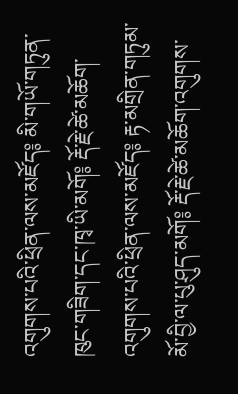འགུགས་པའི་ཕྲིན་ལས་མཛོད༔ མི་གཡོ་གཏུན་ཁུང་གཟིག་དང་ཁྭ་ཡི་མགོ༔ རྡོ་རྗེ་ཚེ་མཆོག་འགུགས་པའི་ཕྲིན་ལས་མཛོད༔ རྟ་མགྲིན་གཏུམ་མོ་བྱི་ལ་པུ་ཤུད་མགོ༔ རྡོ་རྗེ་ཚེ་མཆོག་འགུགས་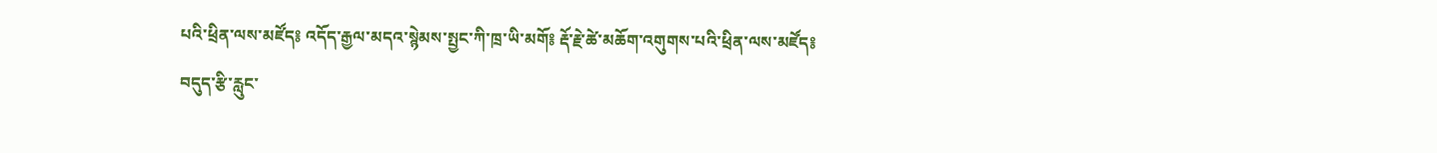པའི་ཕྲིན་ལས་མཛོད༔ འདོད་རྒྱལ་མདའ་སྙེམས་སྤྱང་ཀི་ཁྲ་ཡི་མགོ༔ རྡོ་རྗེ་ཚེ་མཆོག་འགུགས་པའི་ཕྲིན་ལས་མཛོད༔ བདུད་རྩི་རླུང་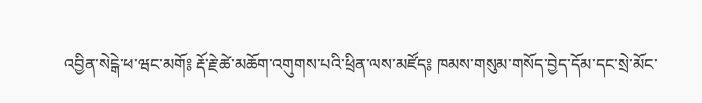འབྱིན་སེངྒེ་ཕ་ཝང་མགོ༔ རྡོ་རྗེ་ཚེ་མཆོག་འགུགས་པའི་ཕྲིན་ལས་མཛོད༔ ཁམས་གསུམ་གསོད་བྱེད་དོམ་དང་སྲེ་མོང་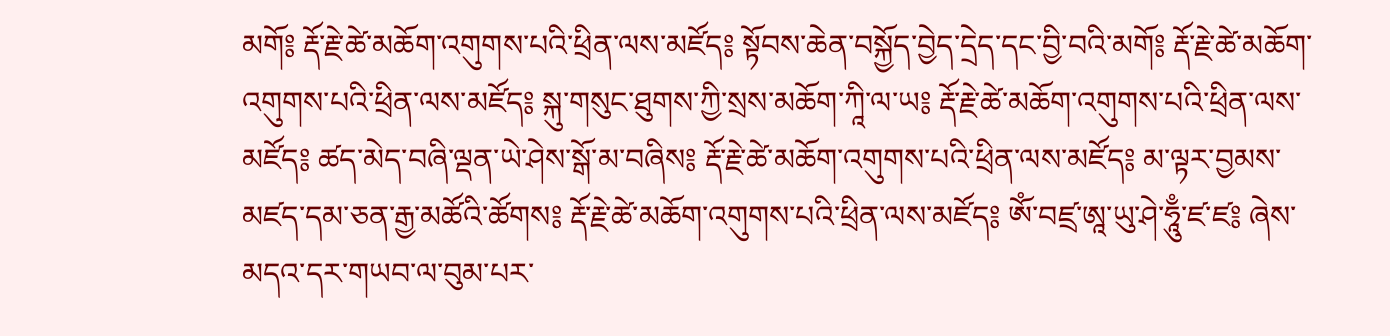མགོ༔ རྡོ་རྗེ་ཚེ་མཆོག་འགུགས་པའི་ཕྲིན་ལས་མཛོད༔ སྟོབས་ཆེན་བསྐྱོད་བྱེད་དྲེད་དང་བྱི་བའི་མགོ༔ རྡོ་རྗེ་ཚེ་མཆོག་འགུགས་པའི་ཕྲིན་ལས་མཛོད༔ སྐུ་གསུང་ཐུགས་ཀྱི་སྲས་མཆོག་ཀཱི་ལ་ཡ༔ རྡོ་རྗེ་ཚེ་མཆོག་འགུགས་པའི་ཕྲིན་ལས་མཛོད༔ ཚད་མེད་བཞི་ལྡན་ཡེ་ཤེས་སྒོ་མ་བཞིས༔ རྡོ་རྗེ་ཚེ་མཆོག་འགུགས་པའི་ཕྲིན་ལས་མཛོད༔ མ་ལྟར་བྱམས་མཛད་དམ་ཅན་རྒྱ་མཚོའི་ཚོགས༔ རྡོ་རྗེ་ཚེ་མཆོག་འགུགས་པའི་ཕྲིན་ལས་མཛོད༔ ཨོཾ་བཛྲ་ཨཱ་ཡུ་ཤེ་ཧཱུྃ་ཛ་ཛ༔ ཞེས་མདའ་དར་གཡབ་ལ་བུམ་པར་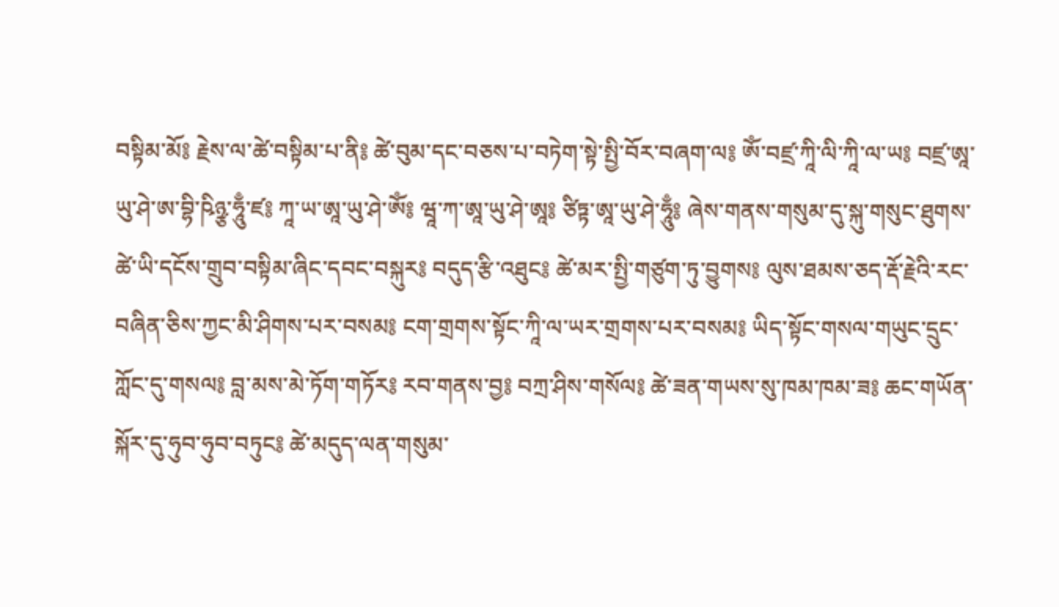བསྟིམ་མོ༔ རྗེས་ལ་ཚེ་བསྟིམ་པ་ནི༔ ཚེ་བུམ་དང་བཅས་པ་བཏེག་སྟེ་སྤྱི་བོར་བཞག་ལ༔ ཨོཾ་བཛྲ་ཀཱི་ལི་ཀཱི་ལ་ཡ༔ བཛྲ་ཨཱ་ཡུ་ཤེ་ཨ་བྷི་ཥིཉྩ་ཧཱུྃ་ཛ༔ ཀཱ་ཡ་ཨཱ་ཡུ་ཤེ་ཨོཾ༔ ཝཱ་ཀ་ཨཱ་ཡུ་ཤེ་ཨཱ༔ ཙིཏྟ་ཨཱ་ཡུ་ཤེ་ཧཱུྃ༔ ཞེས་གནས་གསུམ་དུ་སྐུ་གསུང་ཐུགས་ཚེ་ཡི་དངོས་གྲུབ་བསྟིམ་ཞིང་དབང་བསྐུར༔ བདུད་རྩི་འཐུང༔ ཚེ་མར་སྤྱི་གཙུག་ཏུ་བྱུགས༔ ལུས་ཐམས་ཅད་རྡོ་རྗེའི་རང་བཞིན་ཅིས་ཀྱང་མི་ཤིགས་པར་བསམ༔ ངག་གྲགས་སྟོང་ཀཱི་ལ་ཡར་གྲགས་པར་བསམ༔ ཡིད་སྟོང་གསལ་གཡུང་དྲུང་ཀློང་དུ་གསལ༔ བླ་མས་མེ་ཏོག་གཏོར༔ རབ་གནས་བྱ༔ བཀྲ་ཤིས་གསོལ༔ ཚེ་ཟན་གཡས་སུ་ཁམ་ཁམ་ཟ༔ ཆང་གཡོན་སྐོར་དུ་ཧུབ་ཧུབ་བཏུང༔ ཚེ་མདུད་ལན་གསུམ་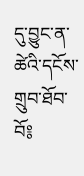དུ་བྱུང་ན་ཚེའི་དངོས་གྲུབ་ཐོབ་བོ༔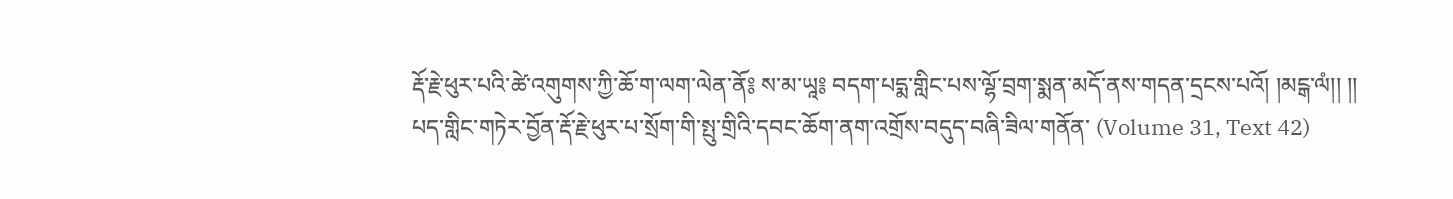རྡོ་རྗེ་ཕུར་པའི་ཚེ་འགུགས་ཀྱི་ཆོ་ག་ལག་ལེན་ནོ༔ ས་མ་ཡཱ༔ བདག་པདྨ་གླིང་པས་ལྷོ་བྲག་སྨན་མདོ་ནས་གདན་དྲངས་པའོ། །མངྒ་ལཾ།། །།
པད་གླིང་གཏེར་བྱོན་རྡོ་རྗེ་ཕུར་པ་སྲོག་གི་སྤུ་གྲིའི་དབང་ཆོག་ནག་འགྲོས་བདུད་བཞི་ཟིལ་གནོན་ (Volume 31, Text 42)